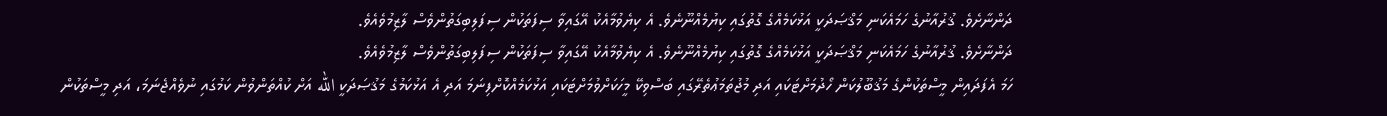ދަންނާށެވެ. ޤުރުއާނުގެ ހަމައެކަނި މަޤްޞަދަކީ އަޅުކަމެއްގެ ގޮތުގައި ކިޔުމެއްނޫނެވެ. އެ ކިޔެވުމާއެކު އޭގައިވާ ސިފަތަކުން ސިފަލިބިގަތުންވެސް ލާޒިމުވެއެވެ.
ދަންނާށެވެ. ޤުރުއާނުގެ ހަމައެކަނި މަޤްޞަދަކީ އަޅުކަމެއްގެ ގޮތުގައި ކިޔުމެއްނޫނެވެ. އެ ކިޔެވުމާއެކު އޭގައިވާ ސިފަތަކުން ސިފަލިބިގަތުންވެސް ލާޒިމުވެއެވެ.
ހަމަ އެފަދައިން މީސްތަކުންގެ މަޤުބޫލުކަން ހޯދުމަށްޓަކައި އަދި މުޖުތަމަޢުތެރޭގައި ބަސްވިކޭ މީހަކަށްވުމަށްޓަކައި އަޅުކަމެއްކޮށްފިނަމަ އަދި އެ އަޅުކަމުގެ މަޤުޞަދަކީ الله އަށް ކުއްތަންވުން ކަމުގައި ނުވެއްޖެނަމަ، އަދި މީސްތަކުން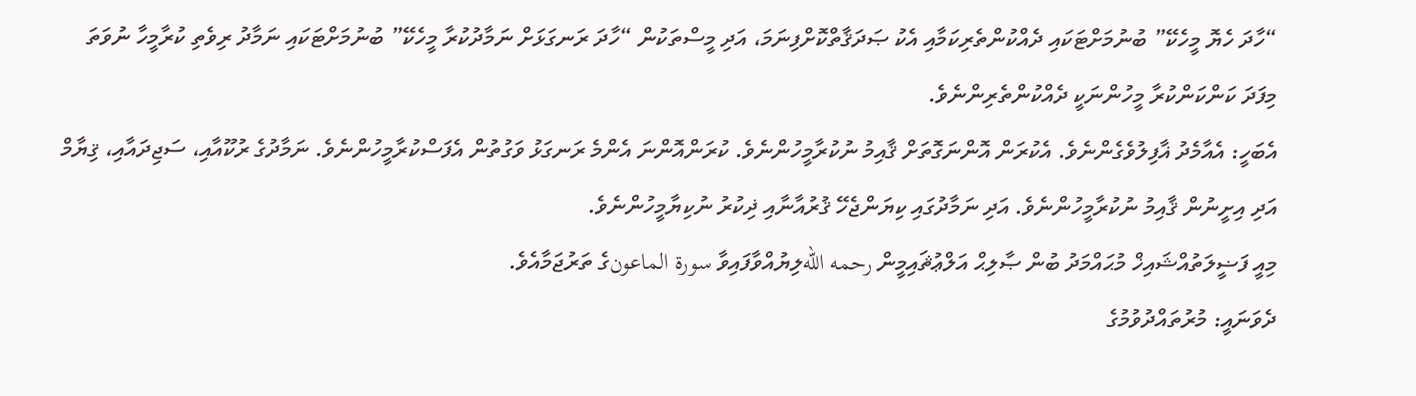“ހާދަ ހެޔޮ މީހެކޭ” ބުނުމަށްޓަކައި ދެއްކުންތެރިކަމާއި އެކު ޞަދަޤާތްކޮށްފިނަމަ، އަދި މީސްތަކުން “ހާދަ ރަނގަޅަށް ނަމާދުކުރާ މީހެކޭ” ބުނުމަށްޓަކައި ނަމާދު ރިވެތި ކުރާމީހާ ނުވަތަ މިފަދަ ކަންކަންކުރާ މީހުންނަކީ ދެއްކުންތެރިންނެވެ.
އެބަހީ: އެއާމެދު ޣާފިލުވެގެންނެވެ. އެކުރަން އޮންނަގޮތަށް ޤާއިމު ނުކުރާމީހުންނެވެ. ކުރަންއޮންނަ އެންމެ ރަނގަޅު ވަގުތުން އެފަސްކުރާމީހުންނެވެ. ނަމާދުގެ ރުކޫއާއި، ސަޖިދައާއި، ޤިޔާމް އަދި އިށީނުން ޤާއިމު ނުކުރާމީހުންނެވެ. އަދި ނަމާދުގައި ކިޔަންޖެހޭ ޤުރުއާނާއި ޛިކުރު ނުކިޔާމީހުންނެވެ.
މިއީ ފަޟީލަތުއްޝައިޚް މުޙައްމަދު ބުން ޞާލިޙް އަލްޢުޘައިމީން رحمه اللهލިޔުއްވާފައިވާ سورة الماعونގެ ތަރުޖަމާއެވެ.
ދެވަނައީ: މުރުތައްދުވުމުގެ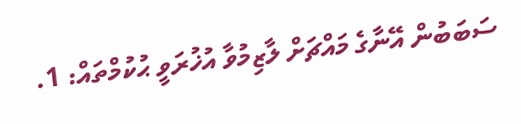ސަބަބުން އޭނާގެ މައްޗަށް ލާޒިމުވާ އުޚުރަވީ ޙުކުމްތައް: 1.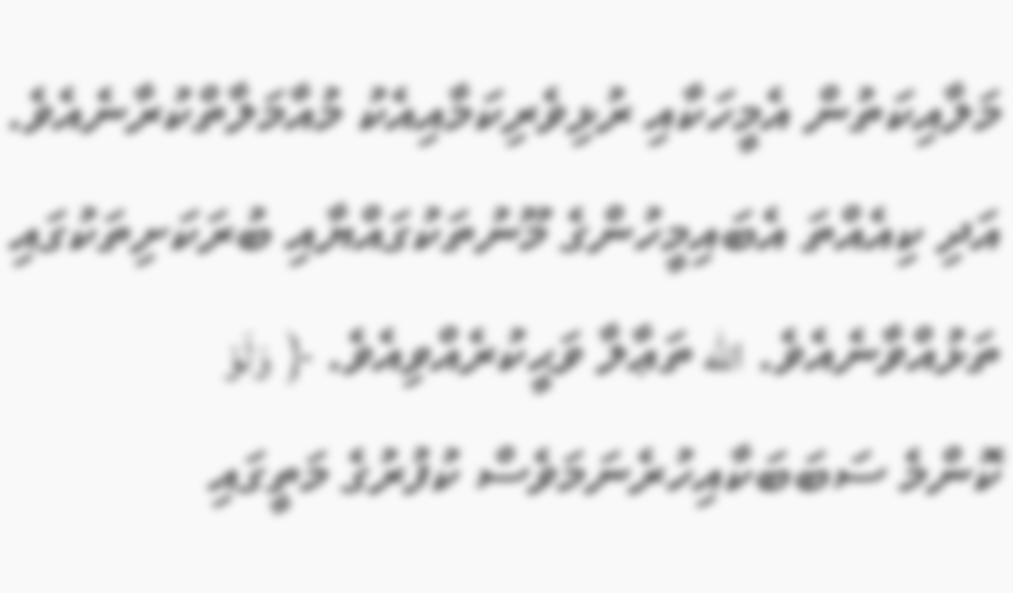މަލާއިކަތުން އެމީހަކާއި ރުޅިވެރިކަމާއިއެކު މުއާމަލާތްކުރާނެއެވެ. އަދި ކިއެއްތަ އެބައިމީހުންގެ މޫނުތަކުގައްޔާއި ބުރަކަށިތަކުގައި ތަޅުއްވާނެއެވެ. الله ތަޢާލާ ވަޙީކުރެއްވިއެވެ. ﴿ وَلَوْ
ކޮންމެ ސަބަބަކާއިހުރެނަމަވެސް ކުފުރުގެ މަތީގައި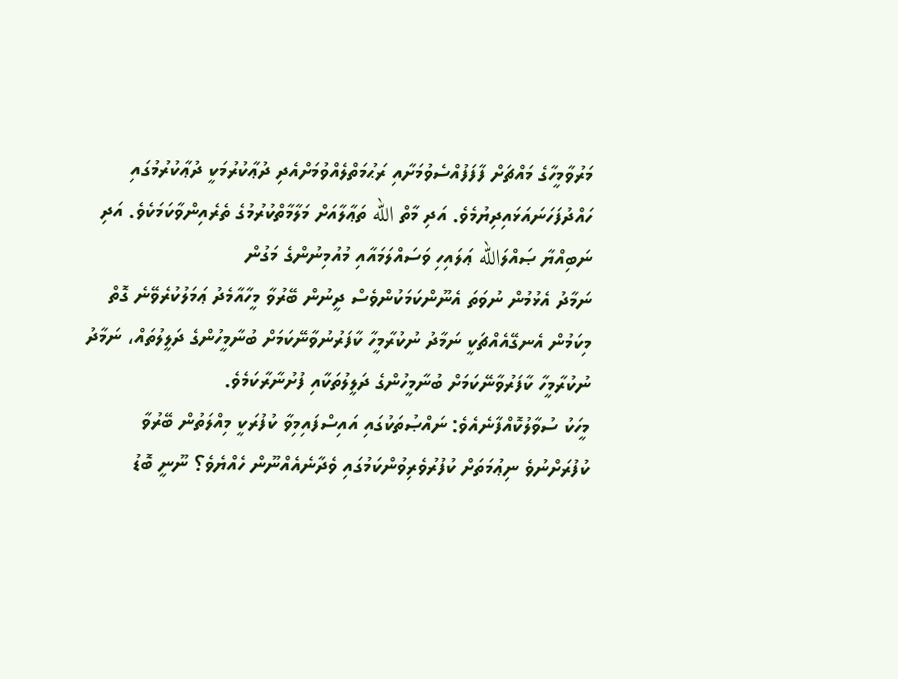މަރުވާމީހާގެ މައްޗަށް ފާފަފުއްސެވުމަށާއި ރަޙުމަތްލެއްވުމަށްއެދި ދުޢާކުރުމަކީ ދުޢާކުރުމުގައި ހައްދުފަހަނައަޅައިދިޔުމެވެ. އަދި މާތް الله ތަޢާލާއަށް މަލާމާތްކުރުމުގެ ތެރެއިންވާކަމަކެވެ. އަދި ނަބިއްޔާ ޞައްލަالله ޢަލައިހި ވަސައްލަމައާއި މުއުމިނުންގެ މަގުން
ނަމާދު އެޅުމުން ނުވަތަ އެނޫންކަމަކުންވެސް ދީނުން ބޭރުވާ މީހާއާމެދު ޢަމަލުކުރެވޭނެ ގޮތް
މިކަމުން އެނގޭއެއްޗަކީ ނަމާދު ނުކުރާމީހާ ކާފަރުނުވާނޭކަމަށް ބުނާމީހުންގެ ދަލީލުތައް، ނަމާދު ނުކުރާމީހާ ކާފަރުވާނޭކަމަށް ބުނާމީހުންގެ ދަލީލުތަކާއި ފުށުނާރާކަމެވެ.
މީހަކު ސުވާލުކޮއްފާނެއެވެ: ނައްޞުތަކުގައި އައިސްފައިމިވާ ކުފުރަކީ މިއްލަތުން ބޭރުވާ ކުފުރަށްނުވެ ނިޢުމަތަށް ކުފުރުވެރިވުންކަމުގައި ވެދާނެއެއްނޫން ހެއްޔެވެ؟ ނޫނީ ބޮޑު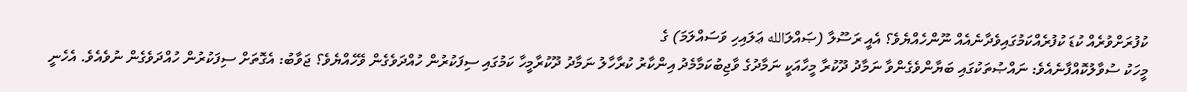ކުފުރަށްވުރެއް ކުޑަ ކުފުރެއްކަމުގައިވެދާނެއެއް ނޫންހެއްޔެވެ؟ އެއީ ރަސޫލާ (ޞައްލަالله ޢަލައިހި ވަސައްލަމަ) ގެ
މީހަކު ސުވާލުކޮއްފާނެއެވެ: ނައްޞުތަކުގައި ބަޔާންވެގެންވާ ނަމާދު ދޫކުރާ މީހާއަކީ ނަމާދުގެ ވާޖިބުކަމާމެދު އިންކާރު ކުރާހާލު ނަމާދު ދޫކުރާމީހާ ކަމުގައި ސިފަކުރުން ހުއްދަވެގެން ވޭހެއްޔެވެ؟ ޖަވާބު: އެގޮތަށް ސިފަކުރުން ހުއްދަވެގެން ނުވެއެވެ. އެހެނީ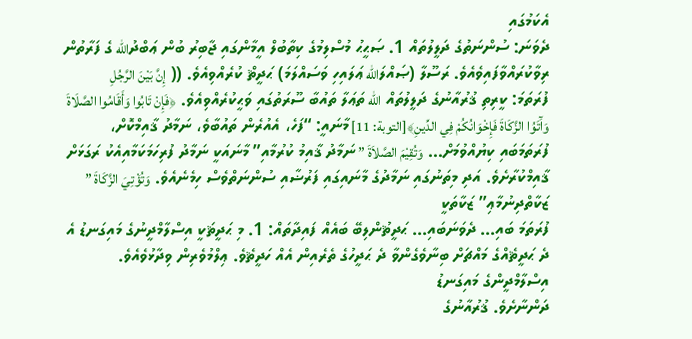އެކަމުގައި
ދެވަނަ: ސުންނަތުގެ ދަލީލުތައް 1. ޞަޙީޙު މުސްލިމުގެ ކިތާބުލް އީމާންގައި ޖާބިރު ބުން ޢަބްދުالله ގެ ފަރާތުން ރިވާކުރައްވާފައިވެއެވެ. ރަސޫލާ (ޞައްލަالله ޢަލައިހި ވަސައްލަމަ) ޙަދީޘް ކުރެއްވިއެވެ. (( إِنَّ بَيْنَ الرَّجُلِ
ފުރަތަމަ: ކީރިތި ޤުރުއާނުގެ ދަލީލުތައް الله ތަޢަލާ ތައުބާ ސޫރަތުގައި ވަޙީކުރެއްވިއެވެ. ﴿فَإِنْ تَابُوا وَأَقَامُوا الصَّلَاةَ وَآَتَوُا الزَّكَاةَ فَإِخْوَانُكُمْ فِي الدِّينِ﴾[التوبة: 11] މާނައީ: “ފަހެ، އެއުރެން ތައުބާވެ، ނަމާދު ޤާއިމްކޮށް،
ފުރަތަމަބައި ކިޔުއްވުމަށް… وَتُقِيْمَ الصَّلاَةَ ” ނަމާދު ޤާއިމު ކުރުމާއި” މާނައަކީ ނަމާދު ފުރިހަމަކަމާއިއެކު ރަގަޅަށް ޤާއިމްކުރާށެވެ. އަދި މިތަނުގައި ނަމާދުގެ މާނައިގައި ފަރުޟާއި ސުންނަތްވެސް ހިމެނެއެވެ. وَتُؤْتِيَ الزَّكَاةَ ” ޒަކާތްދިނުމާޢި” ޒަކާތަކީ
ފުރަތަމަ ބައި… ދެވަނަބައި… ޙަދީޘުންލިބޭ ބައެއް ފައިދާތައް: 1. މި ޙަދީޘަކީ އިސްލާމްދީނުގެ މައިގަނޑު އެ ދެ ޙަދީޘެއްގެ މައްޗަށް ބިނާވެގެންވާ ދެ ޙަދީހުގެ ތެރެއިން އެއް ހަދީޘެވެ. ޢިލްމުވެރިން ވިދާޅުވެއެވެ. އިސްލާމްދީންގެ މައިގަނޑު
ދަންނާށެވެ. ޤުރުއާނުގެ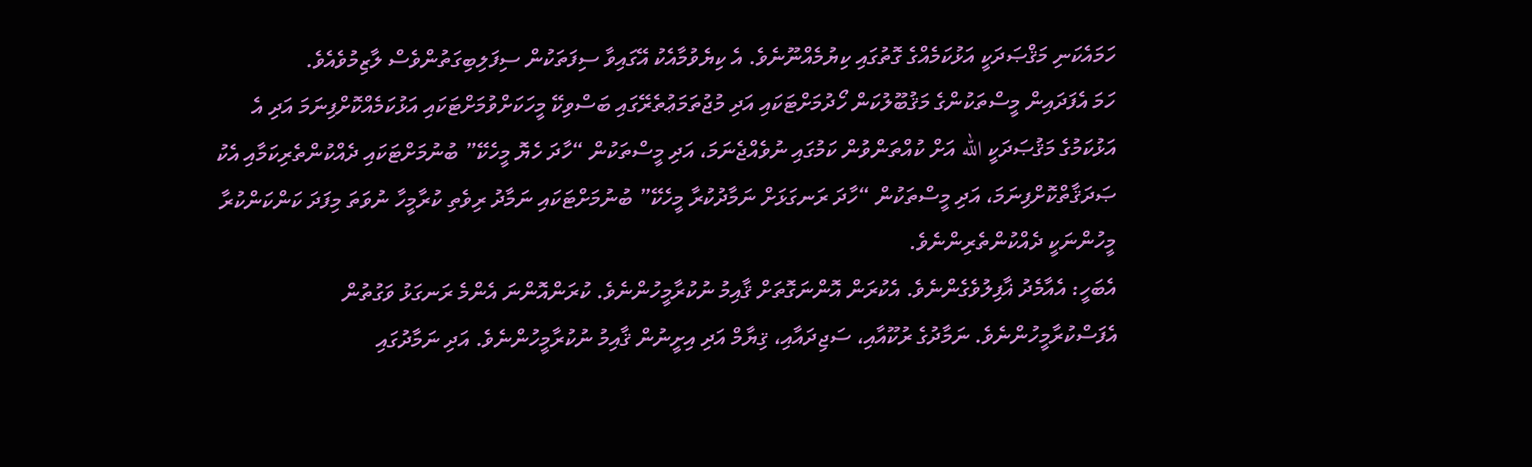ހަމައެކަނި މަޤްޞަދަކީ އަޅުކަމެއްގެ ގޮތުގައި ކިޔުމެއްނޫނެވެ. އެ ކިޔެވުމާއެކު އޭގައިވާ ސިފަތަކުން ސިފަލިބިގަތުންވެސް ލާޒިމުވެއެވެ.
ހަމަ އެފަދައިން މީސްތަކުންގެ މަޤުބޫލުކަން ހޯދުމަށްޓަކައި އަދި މުޖުތަމަޢުތެރޭގައި ބަސްވިކޭ މީހަކަށްވުމަށްޓަކައި އަޅުކަމެއްކޮށްފިނަމަ އަދި އެ އަޅުކަމުގެ މަޤުޞަދަކީ الله އަށް ކުއްތަންވުން ކަމުގައި ނުވެއްޖެނަމަ، އަދި މީސްތަކުން “ހާދަ ހެޔޮ މީހެކޭ” ބުނުމަށްޓަކައި ދެއްކުންތެރިކަމާއި އެކު ޞަދަޤާތްކޮށްފިނަމަ، އަދި މީސްތަކުން “ހާދަ ރަނގަޅަށް ނަމާދުކުރާ މީހެކޭ” ބުނުމަށްޓަކައި ނަމާދު ރިވެތި ކުރާމީހާ ނުވަތަ މިފަދަ ކަންކަންކުރާ މީހުންނަކީ ދެއްކުންތެރިންނެވެ.
އެބަހީ: އެއާމެދު ޣާފިލުވެގެންނެވެ. އެކުރަން އޮންނަގޮތަށް ޤާއިމު ނުކުރާމީހުންނެވެ. ކުރަންއޮންނަ އެންމެ ރަނގަޅު ވަގުތުން އެފަސްކުރާމީހުންނެވެ. ނަމާދުގެ ރުކޫއާއި، ސަޖިދައާއި، ޤިޔާމް އަދި އިށީނުން ޤާއިމު ނުކުރާމީހުންނެވެ. އަދި ނަމާދުގައި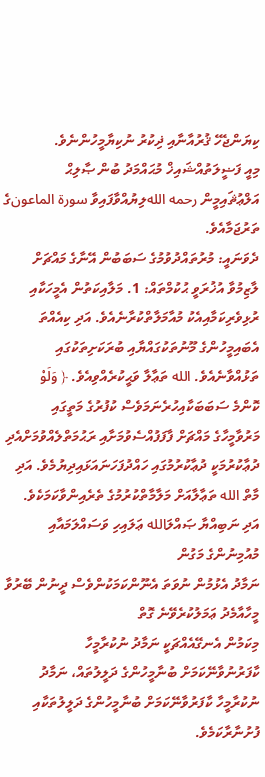ކިޔަންޖެހޭ ޤުރުއާނާއި ޛިކުރު ނުކިޔާމީހުންނެވެ.
މިއީ ފަޟީލަތުއްޝައިޚް މުޙައްމަދު ބުން ޞާލިޙް އަލްޢުޘައިމީން رحمه اللهލިޔުއްވާފައިވާ سورة الماعونގެ ތަރުޖަމާއެވެ.
ދެވަނައީ: މުރުތައްދުވުމުގެ ސަބަބުން އޭނާގެ މައްޗަށް ލާޒިމުވާ އުޚުރަވީ ޙުކުމްތައް: 1. މަލާއިކަތުން އެމީހަކާއި ރުޅިވެރިކަމާއިއެކު މުއާމަލާތްކުރާނެއެވެ. އަދި ކިއެއްތަ އެބައިމީހުންގެ މޫނުތަކުގައްޔާއި ބުރަކަށިތަކުގައި ތަޅުއްވާނެއެވެ. الله ތަޢާލާ ވަޙީކުރެއްވިއެވެ. ﴿ وَلَوْ
ކޮންމެ ސަބަބަކާއިހުރެނަމަވެސް ކުފުރުގެ މަތީގައި މަރުވާމީހާގެ މައްޗަށް ފާފަފުއްސެވުމަށާއި ރަޙުމަތްލެއްވުމަށްއެދި ދުޢާކުރުމަކީ ދުޢާކުރުމުގައި ހައްދުފަހަނައަޅައިދިޔުމެވެ. އަދި މާތް الله ތަޢާލާއަށް މަލާމާތްކުރުމުގެ ތެރެއިންވާކަމަކެވެ. އަދި ނަބިއްޔާ ޞައްލަالله ޢަލައިހި ވަސައްލަމައާއި މުއުމިނުންގެ މަގުން
ނަމާދު އެޅުމުން ނުވަތަ އެނޫންކަމަކުންވެސް ދީނުން ބޭރުވާ މީހާއާމެދު ޢަމަލުކުރެވޭނެ ގޮތް
މިކަމުން އެނގޭއެއްޗަކީ ނަމާދު ނުކުރާމީހާ ކާފަރުނުވާނޭކަމަށް ބުނާމީހުންގެ ދަލީލުތައް، ނަމާދު ނުކުރާމީހާ ކާފަރުވާނޭކަމަށް ބުނާމީހުންގެ ދަލީލުތަކާއި ފުށުނާރާކަމެވެ.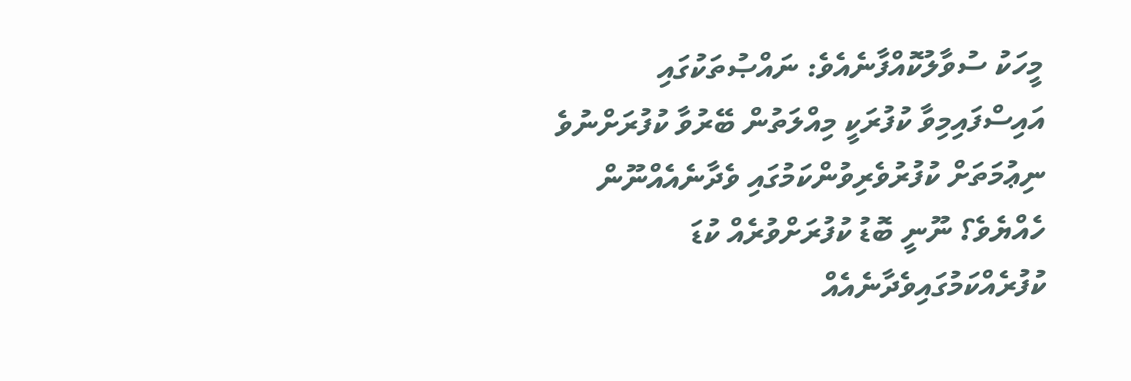މީހަކު ސުވާލުކޮއްފާނެއެވެ: ނައްޞުތަކުގައި އައިސްފައިމިވާ ކުފުރަކީ މިއްލަތުން ބޭރުވާ ކުފުރަށްނުވެ ނިޢުމަތަށް ކުފުރުވެރިވުންކަމުގައި ވެދާނެއެއްނޫން ހެއްޔެވެ؟ ނޫނީ ބޮޑު ކުފުރަށްވުރެއް ކުޑަ ކުފުރެއްކަމުގައިވެދާނެއެއް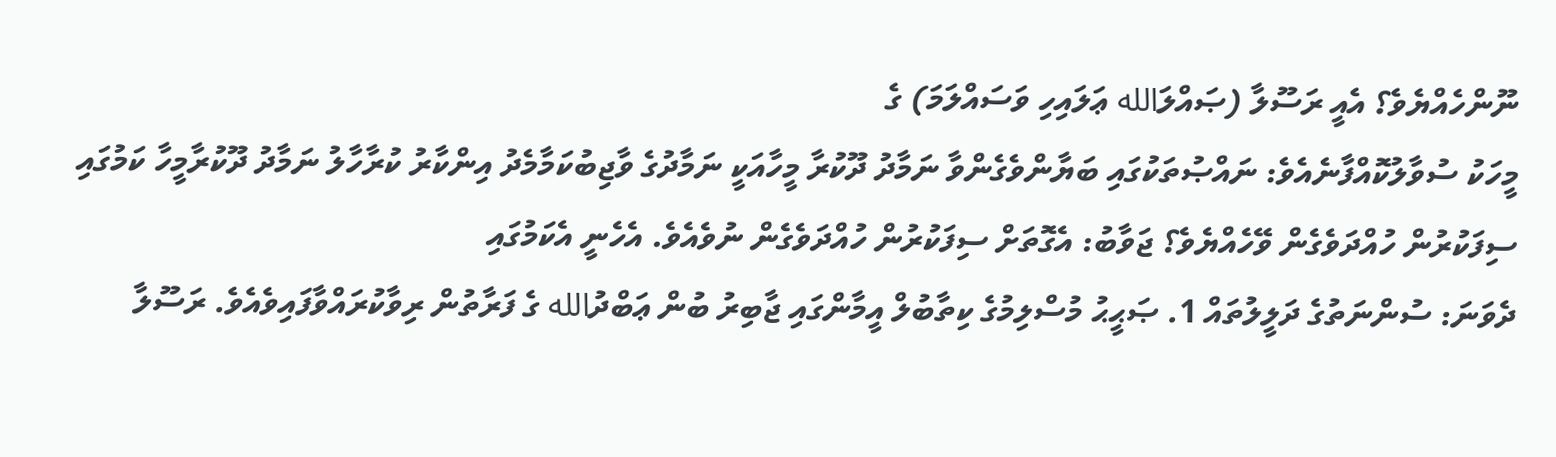ނޫންހެއްޔެވެ؟ އެއީ ރަސޫލާ (ޞައްލަالله ޢަލައިހި ވަސައްލަމަ) ގެ
މީހަކު ސުވާލުކޮއްފާނެއެވެ: ނައްޞުތަކުގައި ބަޔާންވެގެންވާ ނަމާދު ދޫކުރާ މީހާއަކީ ނަމާދުގެ ވާޖިބުކަމާމެދު އިންކާރު ކުރާހާލު ނަމާދު ދޫކުރާމީހާ ކަމުގައި ސިފަކުރުން ހުއްދަވެގެން ވޭހެއްޔެވެ؟ ޖަވާބު: އެގޮތަށް ސިފަކުރުން ހުއްދަވެގެން ނުވެއެވެ. އެހެނީ އެކަމުގައި
ދެވަނަ: ސުންނަތުގެ ދަލީލުތައް 1. ޞަޙީޙު މުސްލިމުގެ ކިތާބުލް އީމާންގައި ޖާބިރު ބުން ޢަބްދުالله ގެ ފަރާތުން ރިވާކުރައްވާފައިވެއެވެ. ރަސޫލާ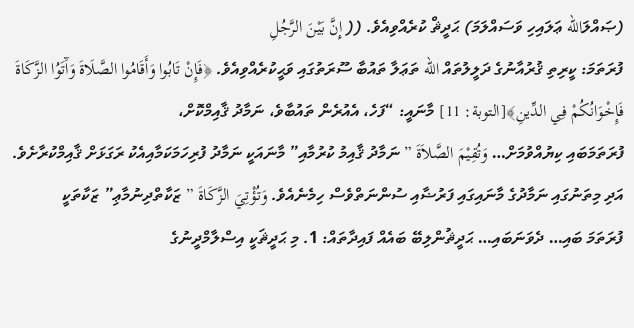(ޞައްލަالله ޢަލައިހި ވަސައްލަމަ) ޙަދީޘް ކުރެއްވިއެވެ. (( إِنَّ بَيْنَ الرَّجُلِ
ފުރަތަމަ: ކީރިތި ޤުރުއާނުގެ ދަލީލުތައް الله ތަޢަލާ ތައުބާ ސޫރަތުގައި ވަޙީކުރެއްވިއެވެ. ﴿فَإِنْ تَابُوا وَأَقَامُوا الصَّلَاةَ وَآَتَوُا الزَّكَاةَ فَإِخْوَانُكُمْ فِي الدِّينِ﴾[التوبة: 11] މާނައީ: “ފަހެ، އެއުރެން ތައުބާވެ، ނަމާދު ޤާއިމްކޮށް،
ފުރަތަމަބައި ކިޔުއްވުމަށް… وَتُقِيْمَ الصَّلاَةَ ” ނަމާދު ޤާއިމު ކުރުމާއި” މާނައަކީ ނަމާދު ފުރިހަމަކަމާއިއެކު ރަގަޅަށް ޤާއިމްކުރާށެވެ. އަދި މިތަނުގައި ނަމާދުގެ މާނައިގައި ފަރުޟާއި ސުންނަތްވެސް ހިމެނެއެވެ. وَتُؤْتِيَ الزَّكَاةَ ” ޒަކާތްދިނުމާޢި” ޒަކާތަކީ
ފުރަތަމަ ބައި… ދެވަނަބައި… ޙަދީޘުންލިބޭ ބައެއް ފައިދާތައް: 1. މި ޙަދީޘަކީ އިސްލާމްދީނުގެ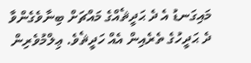މައިގަނޑު އެ ދެ ޙަދީޘެއްގެ މައްޗަށް ބިނާވެގެންވާ ދެ ޙަދީހުގެ ތެރެއިން އެއް ހަދީޘެވެ. ޢިލްމުވެރިން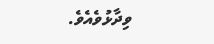ވިދާޅުވެއެވެ.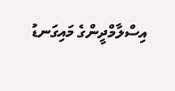އިސްލާމްދީންގެ މައިގަނޑު